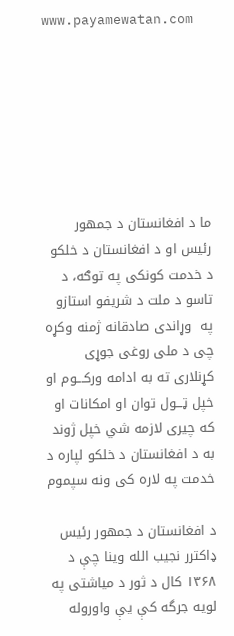www.payamewatan.com







ما د افغانستان د جمهور رئیس او د افغانستان د خلکو د خدمت کونکی په توګه، د تاسو د ملت د شریفو استازو په  وړاندی صادقانه ژمنه وکړه چی د ملی روغی جوړی کړنلاری ته به ادامه ورکـــوم او خپل ټـــول توان او امکانات او که چیری لازمه شي خپل ژوند به د افغانستان د خلکو لپاره د خدمت په لاره کی ونه سپموم

د افغانستان د جمهور رئیس ډاکترر نجیب الله وینا چې د ۱۳۶۸ کال د ثور د میاشتی په لویه جرگه کې یې واوروله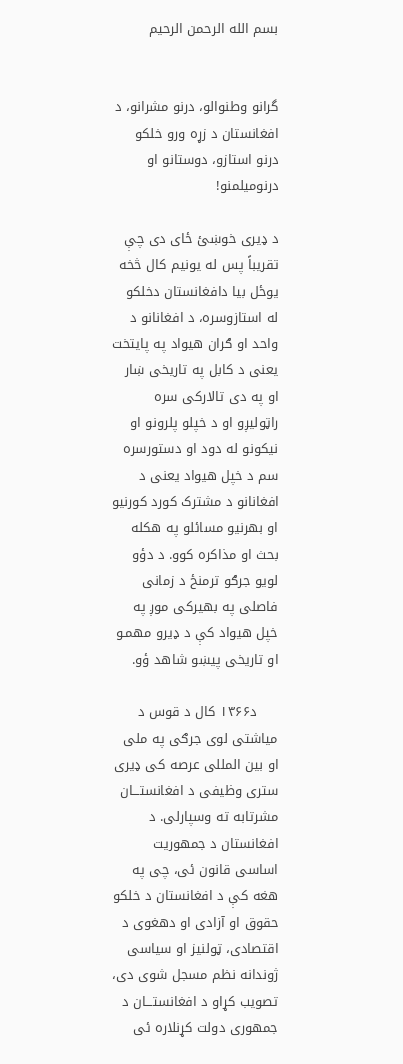بسم الله الرحمن الرحیم


گرانو وطنوالو، درنو مشرانو، د افغانستان د زړه ورو خلکو درنو استازو، دوستانو او درنومیلمنو!

د ډیری خوښئ ځای دی چې تقریباً پس له یونیم کال څخه یوځل بیا دافغانستان دخلکو له استازوسره، د افغانانو د واحد او ګران هیواد په پایتخت یعنی د کابل په تاریخی ښار او په دی تالارکی سره راټولیږو او د خپلو پلرونو او نیکونو له دود او دستورسره سم د خپل هیواد یعنی د افغانانو د مشترک کورد کورنیو او بهرنیو مسائلو په هکله بحث او مذاکره کوو. د دؤو لویو جرګو ترمنځ د زمانی فاصلی په بهیرکی موږ په خپل هیواد کې د ډیرو مهمـو او تاریخی پیښو شاهد ؤو.

     د۱۳۶۶ کال د قوس د میاشتی لوی جرګی په ملی او بین المللی عرصه کی ډیری ستری وظیفی د افغانستـــان مشرتابه ته وسپارلی. د افغانستان د جمهوریت اساسی قانون ئی، چی په هغه کې د افغانستان د خلکو حقوق او آزادی او دهغوی د اقتصادی، ټولنیز او سیاسی ژوندانه نظم مسجل شوی دی، تصویب کړاو د افغانستـــان د جمهوری دولت کړنلاره ئی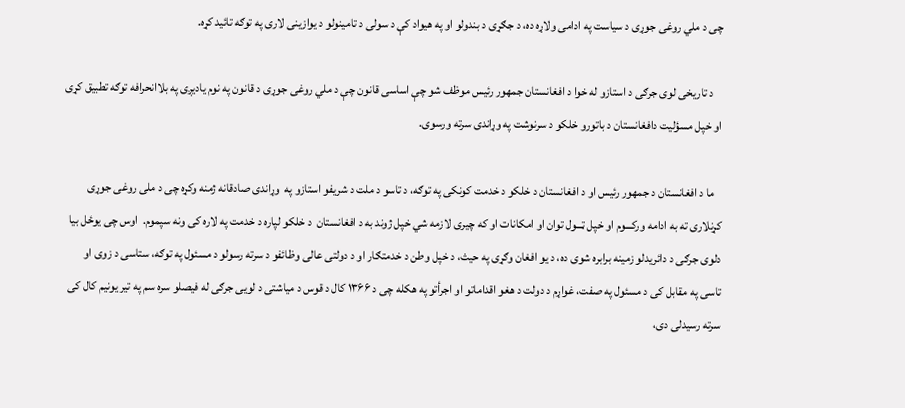چی د ملي روغی جوړی د سیاست په ادامی ولاړه ده، د جګړی د بندولو او په هیواد کې د سولی د تامینولو د یوازینی لاری په توګه تائید کړه.

    د تاریخی لوی جرګی د استازو له خوا د افغانستان جمهور رئیس موظف شو چې اساسی قانون چې د ملي روغی جوړی د قانون په نوم یادیږی په بلاانحرافه توګه تطبیق کړی او خپل مسؤلیت دافغانستان د باتورو خلکو د سرنوشت په وړاندی سرته ورسوی.

   ما د افغانستان د جمهور رئیس او د افغانستان د خلکو د خدمت کونکی په توګه، د تاسو د ملت د شریفو استازو په  وړاندی صادقانه ژمنه وکړه چی د ملی روغی جوړی کړنلاری ته به ادامه ورکـــوم او خپل ټـــول توان او امکانات او که چیری لازمه شي خپل ژوند به د افغانستان  د خلکو لپاره د خدمت په لاره کی ونه سپموم.  اوس چی یوځل بیا دلوی جرګی د دائریدلو زمینه برابره شوی ده، د یو افغان وګړی په حیث، د خپل وطن د خدمتګار او د دولتی عالی وظائفو د سرته رسولو د مسئول په توګه، ستاسی د زوی او تاسی په مقابل کی د مسئول په صفت، غواړم د دولت د هغو اقداماتو او اجرأتو په هکله چی د ۱۳۶۶ کال د قوس د میاشتی د لویی جرګی له فیصلو سره سم په تیر یونیم کال کی سرته رسیدلی دی،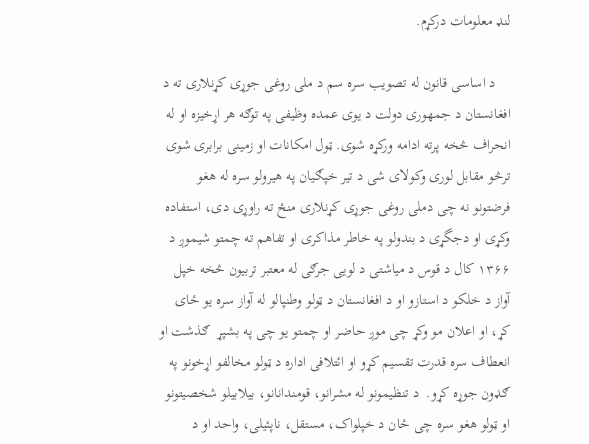لنډ معلومات درکړم.

    د اساسی قانون له تصویب سره سم د ملی روغی جوړی کړنلاری ته د افغانستان د جمهوری دولت د یوی عمده وظیفی په توګه هر اړخیزه او له انحراف څخه پرته ادامه ورکړه شوی. ټول امکانات او زمینی برابری شوی ترڅو مقابل لوری وکولای شی د تیر خپګیان په هیرولو سره له هغو فرضتونو نه چی دملی روغی جوړی کړنلاری منځ ته راوړی دی، استفاده وکړی او دجگړی د بندولو په خاطر مذاکری او تفاهم ته چمتو شیموږ د ۱۳۶۶ کال د قوس د میاشتی د لویی جرګی له معتبر تربیون څخه خپل آواز د خلکو د استازو او د افغانستان د ټولو وطنپالو له آواز سره یو ځای کړ، او اعلان مو وکړ چی موږ حاضر او چمتو یو چی په بشپړ  ګذشت او انعطاف سره قدرت تقسیم کړو او ائتلافی اداره د ټولو مخالفو اړخونو په ګډون جوړه کړو.  د تنظیمونو له مشرانو، قومندانانو، بیلابیلو شخصیتونو او ټولو هغو سره چی ځان د خپلواک، مستقل، ناپئیلی، واحد او د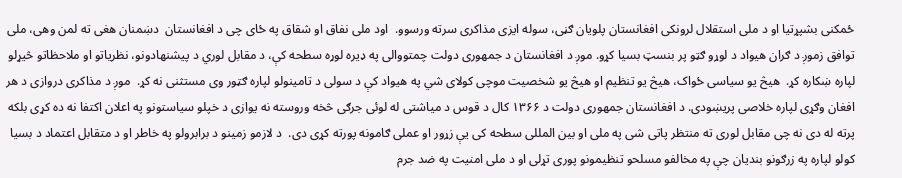ځمکنی بشپړتیا او د ملی استقلال لرونکی افغانستان پلویان ګڼی، سوله ایزی مذاکری سرته ورسوو.  اود ملی نفاق او شقاق په ځای چی د افغانستان  دښمنان هغی ته لمن وهی، ملی توافق زموږ د ګران هیواد د لوړو ګټو پر بنسټ بسیا کړو. موږ د افغانستان د جمهوری دولت چمتووالی په ډیره لوړه سطحه کې، د مقابل لوري د پیشنهادونو، نظریاتو او ملاحظاتو څیړلو لپاره ښکاره کړ.  هیڅ یو سیاسی ځواک، هیڅ یو تنظیم او هیڅ یو شخصیت موچی کولای شي په هیواد کې د سولی د تامینولو لپاره ګټور وی مستثنی نه کړ.  موږ د مذاکری دروازی د هر افغان وګړی لپاره خلاصی پریښودی. د افغانستان جمهوری دولت د ۱۳۶۶ کال د قوس د میاشتی له لوئی جرګی څخه وروسته نه یوازی د خپلو سیاستونو په اعلان اکتفا نه ده کړی بلکه پرته له دی نه چی مقابل لوری ته منتظر پاتی شی په ملی او بین المللی سطحه کی یې زړور او عملی ګامونه پورته کړی دی.  د لازمو زمینو د برابرولو په خاطر او د متقابل اعتماد د بسیا کولو لپاره په زرګونو بندیان چې په مخالفو مسلحو تنظیمونو پوری تړلی او د ملی امنیت په ضد جرم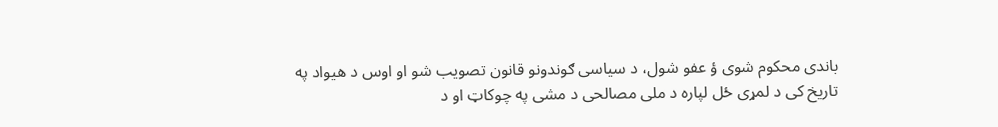باندی محکوم شوی ؤ عفو شول، د سیاسی ګوندونو قانون تصویب شو او اوس د هیواد په تاریخ کی د لمړی ځل لپاره د ملی مصالحی د مشی په چوکاټ او د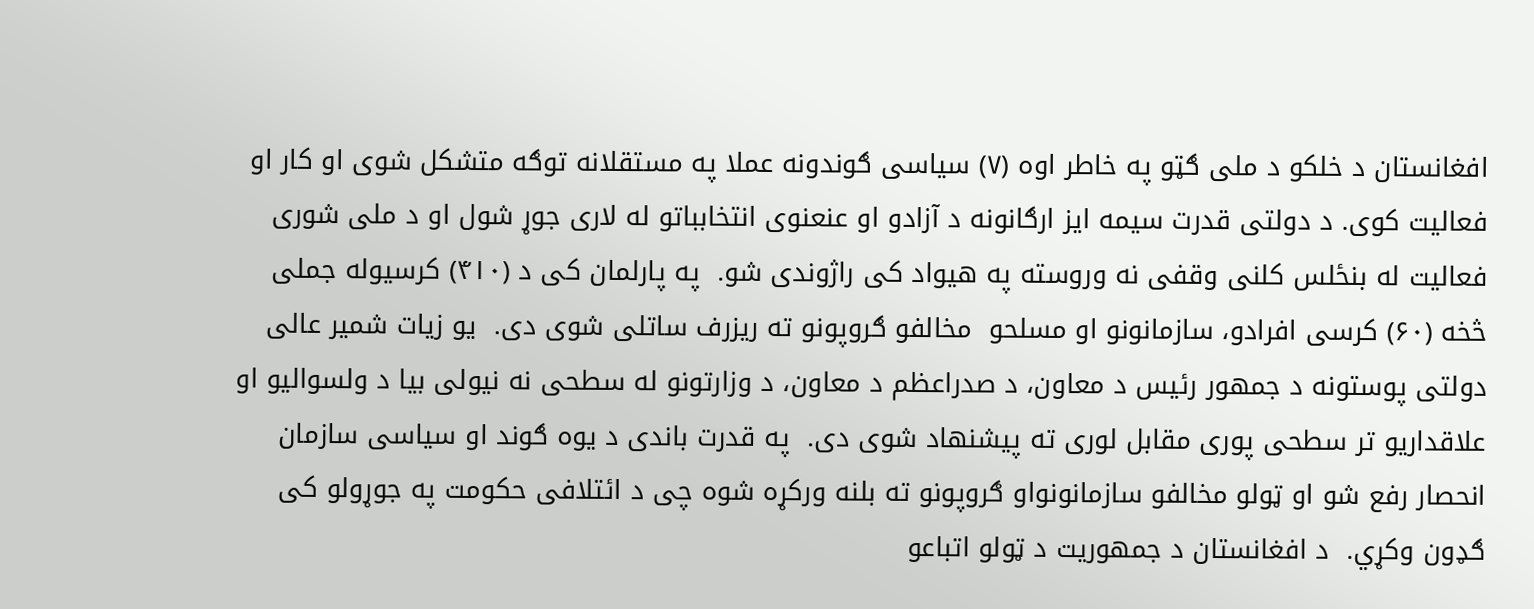افغانستان د خلکو د ملی ګټو په خاطر اوه (۷) سیاسی ګوندونه عملا په مستقلانه توګه متشکل شوی او کار او فعالیت کوی. د دولتی قدرت سیمه ایز ارګانونه د آزادو او عنعنوی انتخابباتو له لاری جوړ شول او د ملی شوری فعالیت له بنځلس کلنی وقفی نه وروسته په هیواد کی راژوندی شو.  په پارلمان کی د (۴۱۰) کرسیوله جملی څخه (۶۰) کرسی افرادو، سازمانونو او مسلحو  مخالفو ګروپونو ته ریزرف ساتلی شوی دی.  یو زیات شمیر عالی دولتی پوستونه د جمهور رئیس د معاون، د صدراعظم د معاون، د وزارتونو له سطحی نه نیولی بیا د ولسوالیو او علاقداریو تر سطحی پوری مقابل لوری ته پیشنهاد شوی دی.  په قدرت باندی د یوه ګوند او سیاسی سازمان انحصار رفع شو او ټولو مخالفو سازمانونواو ګروپونو ته بلنه ورکړه شوه چی د ائتلافی حکومت په جوړولو کی ګډون وکړي.  د افغانستان د جمهوریت د ټولو اتباعو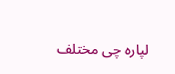لپاره چی مختلف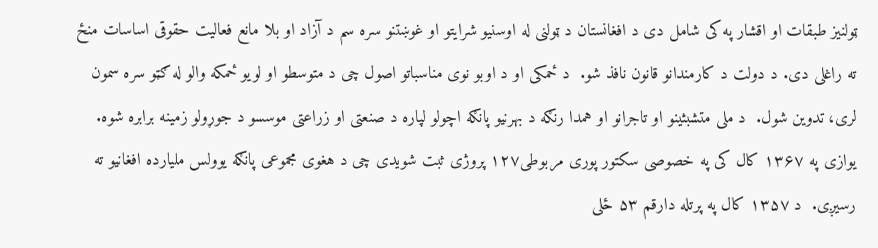ټولنیز طبقات او اقشار په کی شامل دی د افغانستان د ټولنی له اوسنیو شرایتو او غوښتنو سره سم د آزاد او بلا مانع فعالیت حقوقی اساسات منځ ته راغلی دی. د دولت د کارمندانو قانون نافذ شو.  د ځمکی او د اوبو نوی مناسباتو اصول چی د متوسطو او لویو ځمکه والو له ګټو سره سمون لری، تدوین شول.  د ملی متشبثینو او تاجرانو او همدا رنګه د بهرنیو پانګه اچولو لپاره د صنعتی او زراعتی موسسو د جوړولو زمینه برابره شوه.  یوازی په ۱۳۶۷ کال کی په خصوصی سکتور پوری مربوطی۱۲۷ پروژی ثبت شویدی چی د هغوی مجموعی پانګه یوولس ملیارده افغانیو ته رسیږی.  د ۱۳۵۷ کال په پرتله دارقم ۵۳ ځلی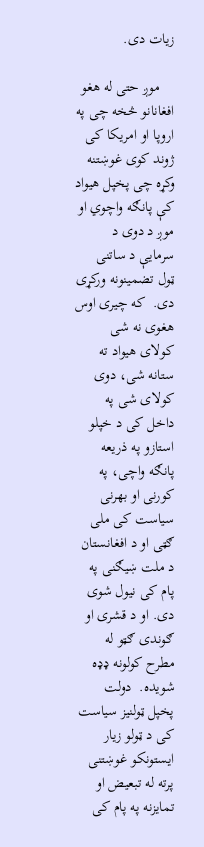زیات دی.

    موږ حتی له هغو افغانانو څخه چی په اروپا او امریکا کی ژوند کوی غوښتنه وکړه چی پخپل هیواد کې پانګه واچوي او موږ د دوی د سرمایې د ساتنی  ټول تضمینونه ورکړی دی.  که چیری اوس هغوی نه شی کولای هیواد ته ستانه شی، دوی کولای شی په داخل کی د خپلو استازو په ذریعه پانګه واچی، په کورنی او بهرنی سیاست کی ملی ګټی او د افغانستان د ملت ښیګنی په پام کی نیول شوی دی. او د قشری او ګوندی ګټو له مطرح کولونه ډډه شویده.  دولت پخپل ټولنیز سیاست کی د ټولو زیار ایستونکو غوښتنی پرته له تبعیض او تمایزنه په پام کی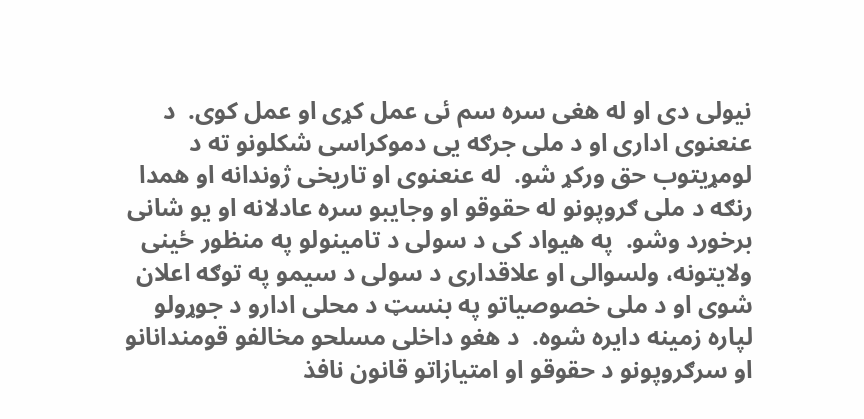نیولی دی او له هغی سره سم ئی عمل کړی او عمل کوی.  د عنعنوی اداری او د ملی جرګه یی دموکراسی شکلونو ته د لومړیتوب حق ورکړ شو.  له عنعنوی او تاریخی ژوندانه او همدا رنګه د ملی ګروپونو له حقوقو او وجایبو سره عادلانه او یو شانی برخورد وشو.  په هیواد کی د سولی د تامینولو په منظور ځینی ولایتونه، ولسوالی او علاقداری د سولی د سیمو په توګه اعلان شوی او د ملی خصوصیاتو په بنسټ د محلی ادارو د جوړولو لپاره زمینه دایره شوه.  د هغو داخلی مسلحو مخالفو قومندانانو او سرګروپونو د حقوقو او امتیازاتو قانون نافذ‌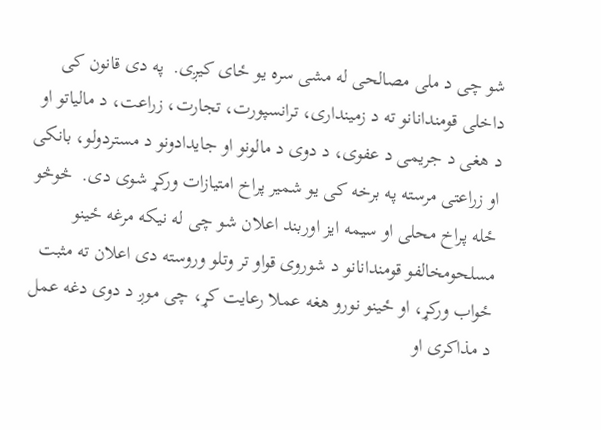شو چی د ملی مصالحی له مشی سره یو ځای کیږی.  په دی قانون کی داخلی قومندانانو ته د زمینداری، ترانسپورت، تجارت، زراعت، د مالیاتو او د هغی د جریمی د عفوی، د دوی د مالونو او جایدادونو د مستردولو، بانکی او زراعتی مرسته په برخه کی يو شمیر پراخ امتیازات ورکړ شوی دی.  څوڅو ځله پراخ محلی او سیمه ایز اوربند اعلان شو چی له نیکه مرغه ځینو مسلحومخالفو قومندانانو د شوروی قواو تر وتلو وروسته دی اعلان ته مثبت ځواب ورکړ، او ځینو نورو هغه عملا رعایت کړ، چی موږ د دوی دغه عمل د مذاکری او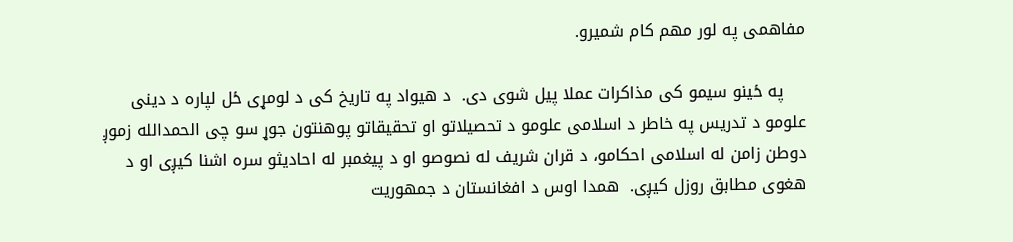مفاهمی په لور مهم کام شمیرو.

    په ځینو سیمو کی مذاکرات عملا پیل شوی دی.  د هیواد په تاریخ کی د لومړی ځل لپاره د دینی علومو د تدریس په خاطر د اسلامی علومو د تحصیلاتو او تحقیقاتو پوهنتون جوړ سو چی الحمدالله زموږ دوطن زامن له اسلامی احکامو، د قران شریف له نصوصو او د پیغمبر له احادیثو سره اشنا کیږی او د هغوی مطابق روزل کیږی.  همدا اوس د افغانستان د جمهوریت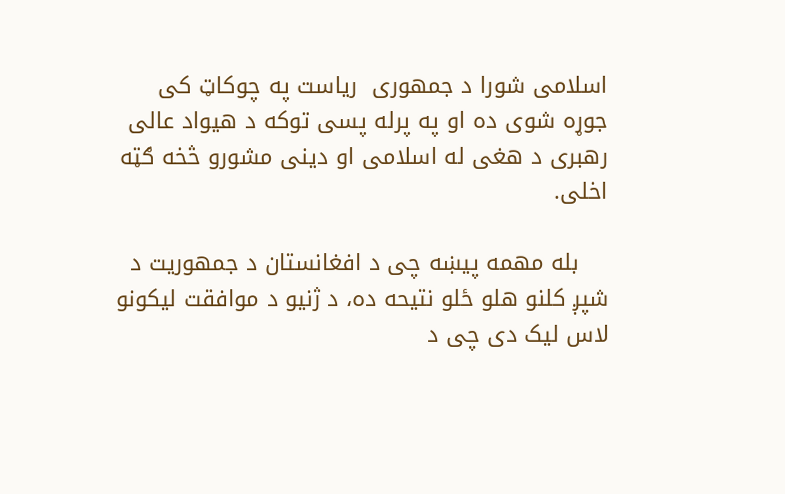اسلامی شورا د جمهوری  ریاست په چوکاټ کی جوړه شوی ده او په پرله پسی توکه د هیواد عالی رهبری د هغی له اسلامی او دینی مشورو څخه ګټه اخلی.

    بله مهمه پیښه چی د افغانستان د جمهوریت د شپږ کلنو هلو ځلو نتیحه ده، د ژنیو د موافقت لیکونو لاس لیک دی چی د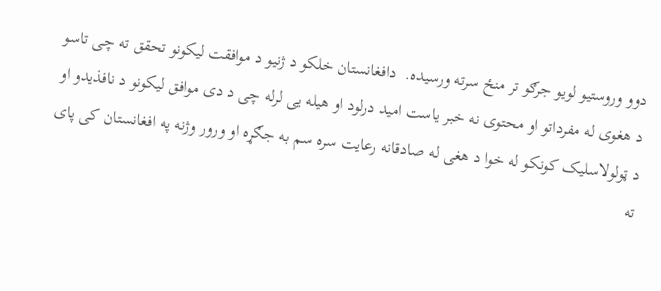دوو وروستیو لویو جرګو تر منځ سرته ورسیده.  دافغانستان خلکو د ژنیو د موافقت لیکونو تحقق ته چی تاسو د هغوی له مفرداتو او محتوی نه خبر یاست امید درلود او هیله يی لرله چی د دی موافق لیکونو د نافذیدو او د ټولولاسلیک کونکو له خوا د هغی له صادقانه رعایت سره سم به جګړه او ورور وژنه په افغانستان کی پای ته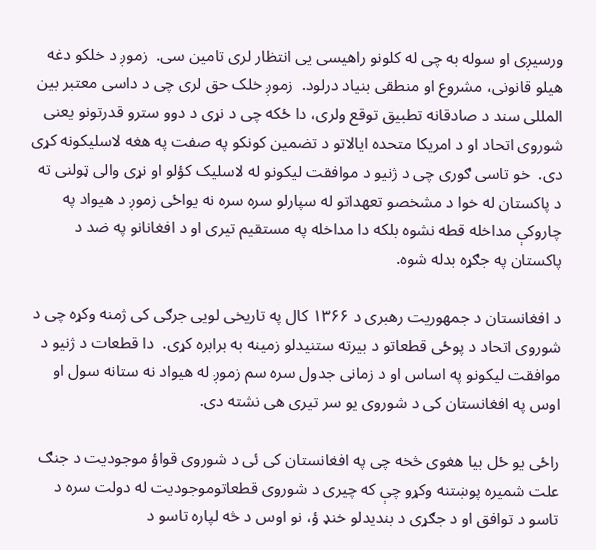ورسیږی او سوله به چی له کلونو راهیسی یی انتظار لری تامین سی.  زموږ د خلکو دغه هیلو قانونی، مشروع او منطقی بنیاد درلود.  زموږ خلک حق لری چی د داسی معتبر بین المللی سند د صادقانه تطبیق توقع ولری، دا ځکه چی د نړی د دوو سترو قدرتونو یعنی شوروی اتحاد او د امریکا متحده ایالاتو د تضمین کونکو په صفت په هغه لاسلیکونه کړی دی.  خو تاسی ګوری چی د ژنیو د موافقت لیکونو له لاسلیک کؤلو او نړی والی ټولنی ته د پاکستان له خوا د مشخصو تعهداتو له سپارلو سره سره نه یواځی زموږ د هیواد په چاروکې مداخله قطه نشوه بلکه دا مداخله په مستقیم تیری او د افغانانو په ضد د پاکستان په جګړه بدله شوه.

د افغانستان د جمهوریت رهبری د ۱۳۶۶ کال په تاریخی لویی جرګی کی ژمنه وکړه چی د شوروی اتحاد د پوځی قطعاتو د بیرته ستنیدلو زمینه به برابره کړی.  دا قطعات د ژنیو د موافقت لیکونو په اساس او د زمانی جدول سره سم زموږ له هیواد نه ستانه سول او اوس په افغانستان کی د شوروی یو سر تیری هی نشته دی.

راځی یو ځل بیا هغوی څخه چی په افغانستان کی ئی د شوروی قواؤ موجودیت د جنګ علت شمیره پوښتنه وکړو چې که چیری د شوروی قطعاتوموجودیت له دولت سره د تاسو د توافق او د جګړی د بندیدلو خنډ ؤ، نو اوس د څه لپاره تاسو د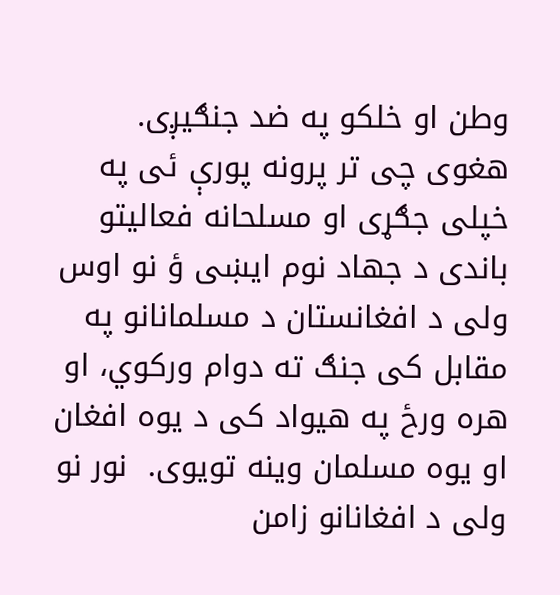وطن او خلکو په ضد جنګیږی.  هغوی چی تر پرونه پورې ئی په خپلی جګړی او مسلحانه فعالیتو باندی د جهاد نوم ایښی ؤ نو اوس ولی د افغانستان د مسلمانانو په  مقابل کی جنګ ته دوام ورکوي، او هره ورځ په هیواد کی د یوه افغان او یوه مسلمان وینه تویوی.  نور نو ولی د افغانانو زامن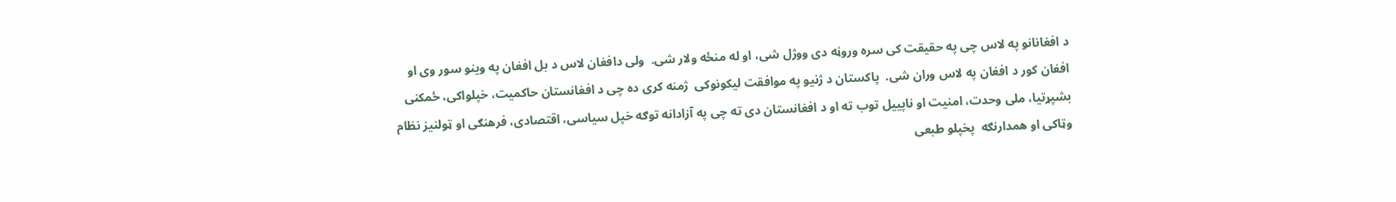د افغانانو په لاس چی په حقیقت کی سره وروڼه دی ووژل شی، او له منځه ولار شی.  ولی دافغان لاس د بل افغان په وینو سور وی او افغان کور د افغان په لاس وران شی.  پاکستان د ژنیو په موافقت لیکونوکی  ژمنه کړی ده چی د افغانستان حاکمیت، خپلواکی، ځمکنی بشپړتیا، ملی وحدت، امنیت او ناپییل توب ته او د افغانستان دی ته چی په آزادانه توګه خپل سیاسی، اقتصادی، فرهنګی او ټولنیز نظام وټاکی او همدارنګه  پخپلو طبعی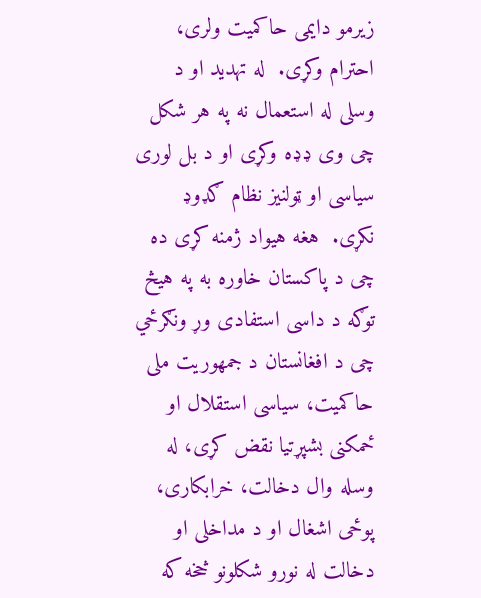زیرمو دایمی حاکمیت ولری، احترام وکړی.  له تهدید او د وسلی له استعمال نه په هر شکل چی وی ډډه وکړی او د بل لوری سیاسی او ټولنیز نظام ګډوډ نکړی.  هغه هیواد ژمنه کړی ده چی د پاکستان خاوره به په هیڅ توګه د داسی استفادی وړ ونګرځي چی د افغانستان د جمهوریت ملی حاکمیت، سیاسی استقلال او ځمکنی بشپړتیا نقض کړی، له وسله وال دخالت، خرابکاری، پوځی اشغال او د مداخلی او دخالت له نورو شکلونو څخه که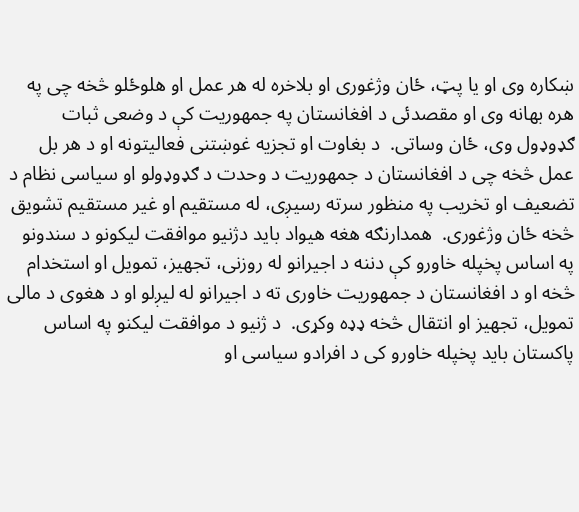ښکاره وی او یا پټ، ځان وژغوری او بلاخره له هر عمل او هلوځلو څخه چی په هره بهانه وی او مقصدئی د افغانستان په جمهوریت کې د وضعی ثبات ګډوډول وی، ځان وساتی.  د بغاوت او تجزیه غوښتنی فعالیتونه او د هر بل عمل څخه چی د افغانستان د جمهوریت د وحدت د ګډوډولو او سیاسی نظام د تضعیف او تخریب په منظور سرته رسیږی، له مستقیم او غیر مستقیم تشویق څخه ځان وژغوری.  همدارنګه هغه هیواد باید دژنیو موافقت لیکونو د سندونو په اساس پخپله خاورو کې دننه د اجیرانو له روزنی، تجهیز، تمویل او استخدام څخه او د افغانستان د جمهوریت خاوری ته د اجیرانو له لیږلو او د هغوی د مالی تمویل، تجهیز او انتقال څخه ډډه وکړی.  د ژنیو د موافقت لیکنو په اساس پاکستان باید پخپله خاورو کی د افرادو سیاسی او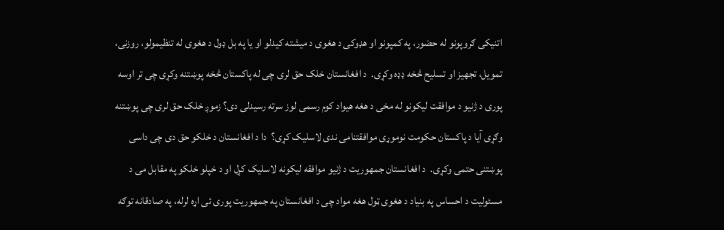اتنیکی ګروپونو له حضور، په کمپونو او هډوکی د هغوی د میشته کیدلو او یا په بل ډول د هغوی له تنظیمولو، روزنی، تمویل، تجهیز او تسلیح څخه ډډه وکړی.  د افغانستان خلک حق لری چی له پاکستان څخه پوښتنه وکړی چی تر اوسه پوری د ژنیو د موافقت لیکونو له مخی د هغه هیواد کوم رسمی لوز سرته رسیدلی دی؟ زموږ خلک حق لری چی پوښتنه وګړی آیا د پاکستان حکومت نوموړی موافقتنامی ندی لاسلیک کړی؟  دا د افغانستان د خلکو حق دی چی داسی پوښتنی حتمی وکړی.  د افغانستان جمهوریت د ژنیو موافقه لیکونه لاسلیک کړل او د خپلو خلکو په مقابل می د مسئولیت د احساس په بنیاد د هغوی ټول هغه مواد چی د افغانستان په جمهوریت پوری ئی اړه لرله، په صادقانه توګه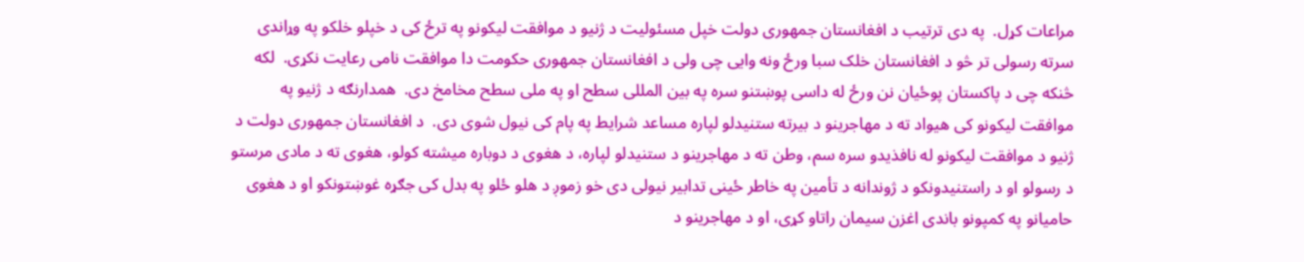مراعات کړل.  په دی ترتیب د افغانستان جمهوری دولت خپل مسئولیت د ژنیو د موافقت لیکونو په ترځ کی د خپلو خلکو په وړاندی سرته رسولی تر څو د افغانستان خلک سبا ورځ ونه وایی چی ولی د افغانستان جمهوری حکومت دا موافقت نامی رعایت نکړی.  لکه څنکه چی د پاکستان پوځیان نن ورځ له داسی پوښتنو سره په بین المللی سطح او په ملی سطح مخامخ دی.  همدارنګه د ژنیو په موافقت لیکونو کی هیواد ته د مهاجرینو د بیرته ستنیدلو لپاره مساعد شرایط په پام کی نیول شوی دی.  د افغانستان جمهوری دولت د ژنیو د موافقت لیکونو له نافذیدو سره سم، وطن ته د مهاجرینو د ستنیدلو لپاره، د هغوی د دوباره میشته کولو، هغوی ته د مادی مرستو د رسولو او د راستنیدونکو د ژوندانه د تأمین په خاطر ځینی تدابیر نیولی دی خو زموږ د هلو ځلو په بدل کی جګړه غوښتونکو او د هغوی حامیانو په کمپونو باندی اغزن سیمان راتاو کړی، او د مهاجرینو د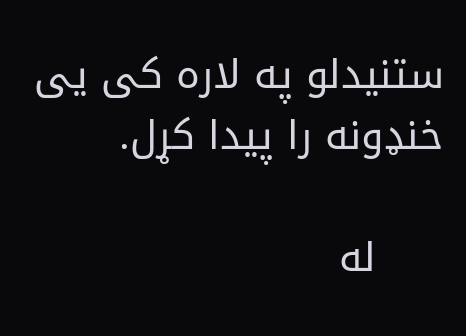ستنیدلو په لاره کی یی خنډونه را پیدا کړل.

     له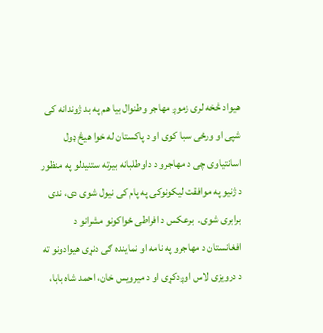هیواد څخه لری زموږ مهاجر وطنوال بیا هم په بد ژوندانه کی شپی او ورځی سبا کوی او د پاکستان له خوا هیڅ ډول اسانتیاوی چی د مهاجرو د داوطلبانه بیرته ستنیدلو په منظور د ژنیو په موافقت لیکونوکی په پام کی نیول شوی دی، ندی برابری شوی.  برعکس د افراطی ځواکونو مشرانو د افغانستان د مهاجرو په نامه او نماینده ګی دنړی هیوادونو ته د درویزی لاس اوږدکړی او د میرویس خان، احمد شاه بابا،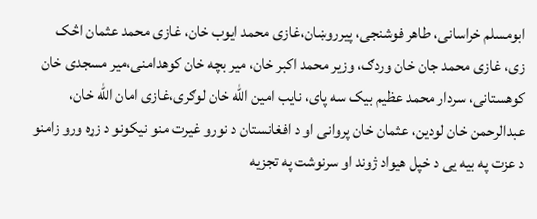ابومسلم خراسانی، طاهر فوشنجی، پیرروښان،غازی محمد ایوب خان، غازی محمد عثمان اڅک زی، غازی محمد جان خان وردګ، وزیر محمد اکبر خان، میر بچه خان کوهدامنی،میر مسجدی خان کوهستانی، سردار محمد عظیم بیک سه پای، نایب امین الله خان لوګری،غازی امان الله خان، عبدالرحمن خان لودین، عثمان خان پروانی او د افغانستان د نورو غیرت منو نیکونو د زړه ورو زامنو د عزت په بیه یی د خپل هیواد ژوند او سرنوشت په تجزیه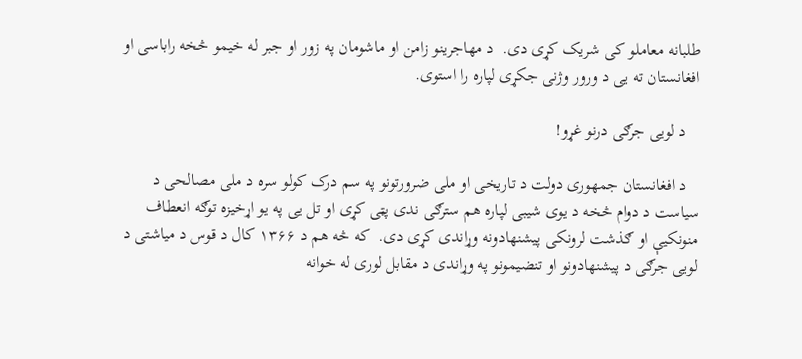طلبانه معاملو کی شریک کړی دی.  د مهاجرینو زامن او ماشومان په زور او جبر له خیمو څخه راباسی او افغانستان ته یی د ورور وژنی جکړی لپاره را استوی.

   د لویی جرګی درنو غړو!

   د افغانستان جمهوری دولت د تاریخی او ملی ضرورتونو په سم درک کولو سره د ملی مصالحی د سیاست د دوام څخه د یوی شیبی لپاره هم سترګی ندی پټی کړی او تل یی په یو اړخیزه توګه انعطاف منونکیې او ګذشت لرونکی پیشنهادونه وړاندی کړی دی.  که څه هم د ۱۳۶۶ کال د قوس د میاشتی د لویی جرګی د پیشنهادونو او تنضیمونو په وړاندی د مقابل لوری له خوانه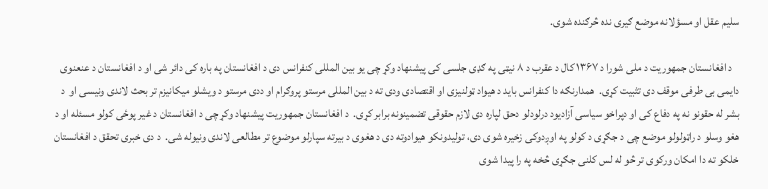سلیم عقل او مسؤلانه موضع ګیری نده څرګنده شوی.

   د افغانستان جمهوریت د ملی شورا د ۱۳۶۷ کال د عقرب د ۸ نیټی په ګډی جلسی کی پیشنهاد وکړ چی یو بین المللی کنفرانس دی د افغانستان په باره کی دائر شی او د افغانستان د عنعنوی دایمی بی طرفی موقف دی تثبیت کړی.  همدارنګه دا کنفرانس باید د هیواد ټولنیزی او اقتصادی ودی ته د بین المللی مرستو پروګرام او ددی مرستو د ویشلو میکانیزم تر بحث لاندی ونیسی او  د بشر له حقونو نه په دفاع کی او دپراخو سیاسی آزادیود درلودلو دحق لپاره دی لازم حقوقی تضمینونه برابر کړی.  د افغانستان جمهوریت پیشنهاد وکړ چی د افغانستان د غیر پوځی کولو مسئله او د هغو وسلو د راټولولو موضع چی د جګړی د کولو په اوږدوکی زخیره شوی دی، تولیدونکو هیوادوته دی د هغوی د بیرته سپارلو موضوع تر مطالعی لاندی ونیوله شی.  د دی خبری تحقق د افغانستان خلکو ته دا امکان ورکوی تر څو له لس کلنی جګړی څخه په را پیدا شوی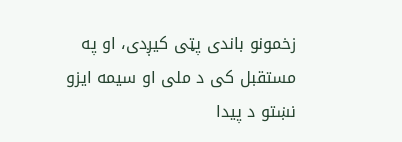زخمونو باندی پټی کیږدی، او په مستقبل کی د ملی او سیمه ایزو نښتو د پیدا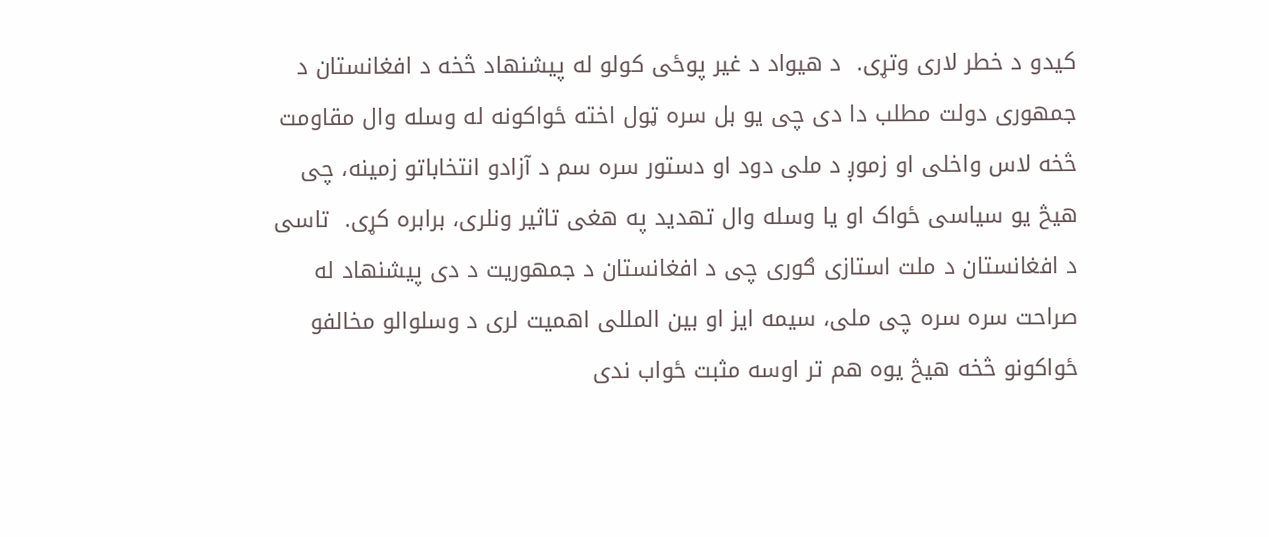کیدو د خطر لاری وتړی.  د هیواد د غیر پوځی کولو له پیشنهاد څخه د افغانستان د جمهوری دولت مطلب دا دی چی یو بل سره ټول اخته ځواکونه له وسله وال مقاومت څخه لاس واخلی او زموږ د ملی دود او دستور سره سم د آزادو انتخاباتو زمینه، چی هیڅ یو سیاسی ځواک او یا وسله وال تهدید په هغی تاثیر ونلری، برابره کړی.  تاسی د افغانستان د ملت استازی ګوری چی د افغانستان د جمهوریت د دی پیشنهاد له صراحت سره سره چی ملی، سیمه ایز او بین المللی اهمیت لری د وسلوالو مخالفو ځواکونو څخه هیڅ یوه هم تر اوسه مثبت ځواب ندی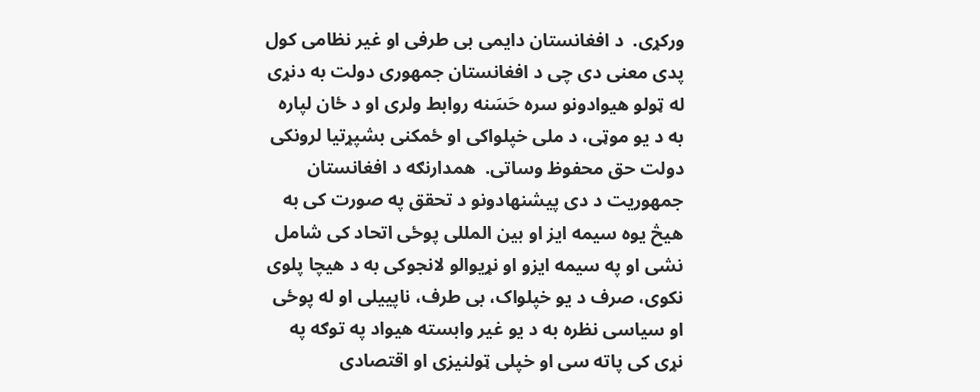ورکړی.  د افغانستان دایمی بی طرفی او غیر نظامی کول پدی معنی دی چی د افغانستان جمهوری دولت به دنړی له ټولو هیوادونو سره حَسَنه روابط ولری او د ځان لپاره به د یو موټی، د ملی خپلواکی او ځمکنی بشپړتیا لرونکی دولت حق محفوظ وساتی.  همدارنګه د افغانستان جمهوریت د دی پیشنهادونو د تحقق په صورت کی به هیڅ یوه سیمه ایز او بین المللی پوځی اتحاد کی شامل نشی او په سیمه ایزو او نړیوالو لانجوکی به د هیچا پلوی نکوی، صرف د یو خپلواک، بی طرف، ناپییلی او له پوځی او سیاسی نظره به د یو غیر وابسته هیواد په توګه په نړی کی پاته سی او خپلی ټولنیزی او اقتصادی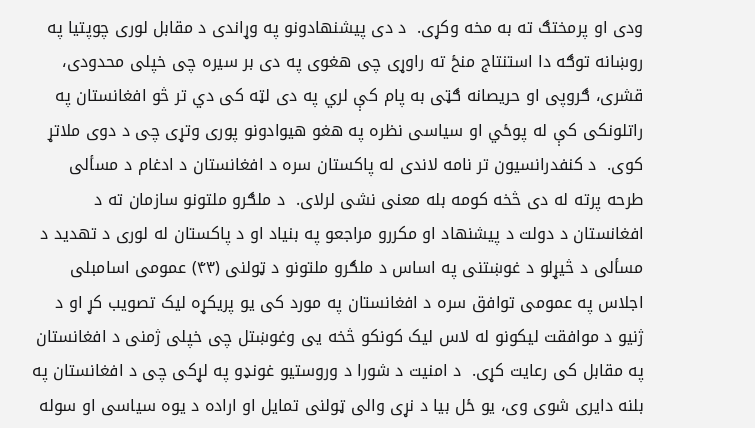ودی او پرمختګ ته به مخه وکړی.  د دی پیشنهادونو په وړاندی د مقابل لوری چوپتیا په روښانه توګه دا استنتاج منځ ته راوړی چی هغوی په دی بر سیره چی خپلی محدودی، قشری، ګروپی او حریصانه ګټی به پام کې لري په دی لټه کی دي تر څو افغانستان په راتلونکی کې له پوځي او سیاسی نظره په هغو هیوادونو پوری وتړی چی د دوی ملاتړ کوی.  د کنفدرانسیون تر نامه لاندی له پاکستان سره د افغانستان د ادغام د مسألی طرحه پرته له دی څخه کومه بله معنی نشی لرلای.  د ملګرو ملتونو سازمان ته د افغانستان د دولت د پیشنهاد او مکررو مراجعو په بنیاد او د پاکستان له لوری د تهدید د مسألی د څیړلو د غوښتنی په اساس د ملګرو ملتونو د ټولنی (۴۳) عمومی اسامبلی اجلاس په عمومی توافق سره د افغانستان په مورد کی یو پریکړه لیک تصویب کړ او د ژنیو د موافقت لیکونو له لاس لیک کونکو څخه یی وغوښتل چی خپلی ژمنی د افغانستان په مقابل کی رعایت کړی.  د امنیت د شورا د وروستیو غونډو په لړکی چی د افغانستان په بلنه دایری شوی وی، یو ځل بیا د نړی والی ټولنی تمایل او اراده د یوه سیاسی او سوله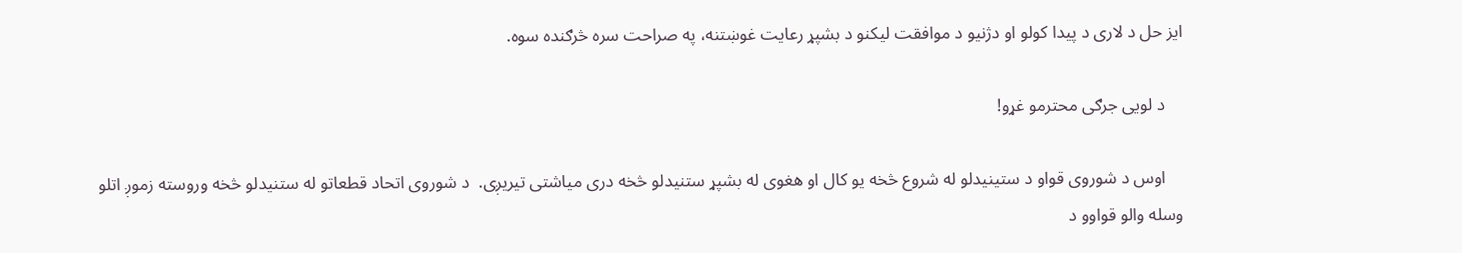ایز حل د لاری د پیدا کولو او دژنیو د موافقت لیکنو د بشپړ رعایت غوښتنه، په صراحت سره څرګنده سوه.

    د لویی جرګی محترمو غړو!

    اوس د شوروی قواو د ستینیدلو له شروع څخه یو کال او هغوی له بشپړ ستنیدلو څخه دری میاشتی تیریږی.  د شوروی اتحاد قطعاتو له ستنیدلو څخه وروسته زموږ اتلو وسله والو قواوو د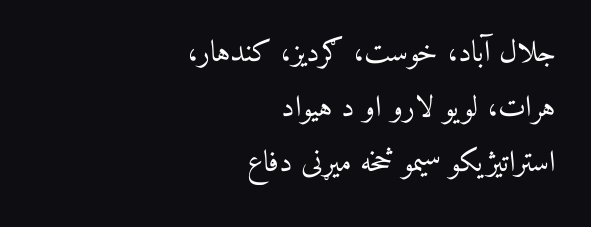جلال آباد، خوست، ګردیز، کندهار، هرات، لویو لارو او د هیواد استراتیژیکو سیمو څخه میړنی دفاع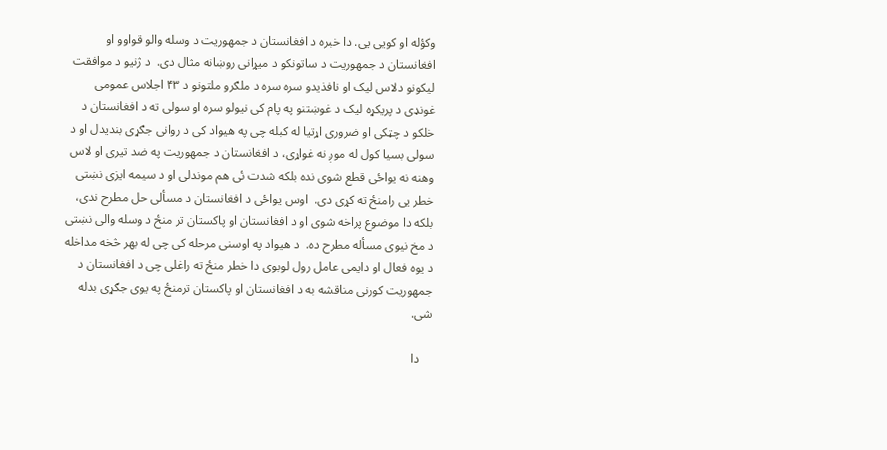وکؤله او کویی یی. دا خبره د افغانستان د جمهوریت د وسله والو قواوو او افغانستان د جمهوریت د ساتونکو د میړانی روښانه مثال دی.  د ژنیو د موافقت لیکونو دلاس لیک او نافذیدو سره سره د ملګرو ملتونو د ۴۳ اجلاس عمومی غونډی د پریکړه لیک د غوښتنو په پام کی نیولو سره او سولی ته د افغانستان د خلکو د چټکی او ضروری اړتیا له کبله چی په هیواد کی د روانی جګړی بندیدل او د سولی بسیا کول له موږ نه غواړی، د افغانستان د جمهوریت په ضد تیری او لاس وهنه نه یواځی قطع شوی نده بلکه شدت ئی هم موندلی او د سیمه ایزی نښتی خطر یی رامنځ ته کړی دی.  اوس یواځی د افغانستان د مسألی حل مطرح ندی، بلکه دا موضوع پراخه شوی او د افغانستان او پاکستان تر منځ د وسله والی نښتی د مخ نیوی مسأله مطرح ده.  د هیواد په اوسنی مرحله کی چی له بهر څخه مداخله د یوه فعال او دایمی عامل رول لوبوی دا خطر منځ ته راغلی چی د افغانستان د جمهوریت کورنی مناقشه به د افغانستان او پاکستان ترمنځ په یوی جګړی بدله شی.

    دا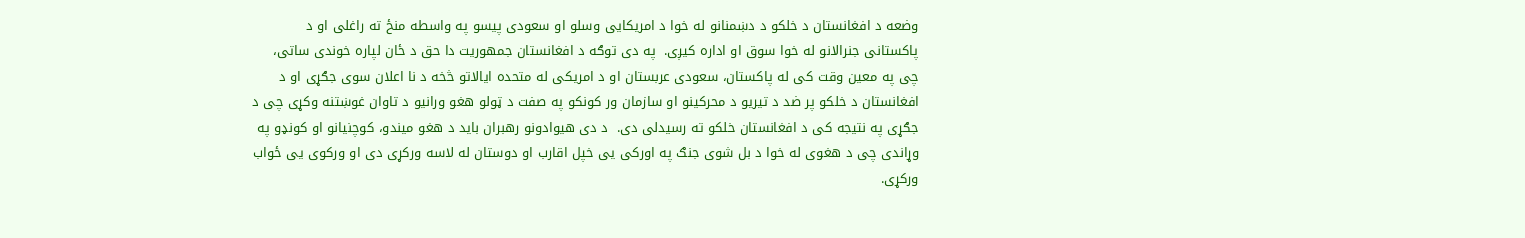وضعه د افغانستان د خلکو د دښمنانو له خوا د امریکایی وسلو او سعودی پیسو په واسطه منځ ته راغلی او د پاکستانی جنرالانو له خوا سوق او اداره کیږی.  په دی توګه د افغانستان جمهوریت دا حق د ځان لپاره خوندی ساتی، چی په معین وقت کی له پاکستان، سعودی عربستان او د امریکی له متحده ایالاتو څخه د نا اعلان سوی جګړی او د افغانستان د خلکو پر ضد د تیریو د محرکینو او سازمان ور کونکو په صفت د ټولو هغو ورانیو د تاوان غوښتنه وکړی چی د جګړی په نتیجه کی د افغانستان خلکو ته رسیدلی دی.  د دی هیوادونو رهبران باید د هغو میندو، کوچنیانو او کونډو په وړاندی چی د هغوی له خوا د بل شوی جنګ په اورکی یی خپل اقارب او دوستان له لاسه ورکړی دی او ورکوی یی ځواب ورکړی.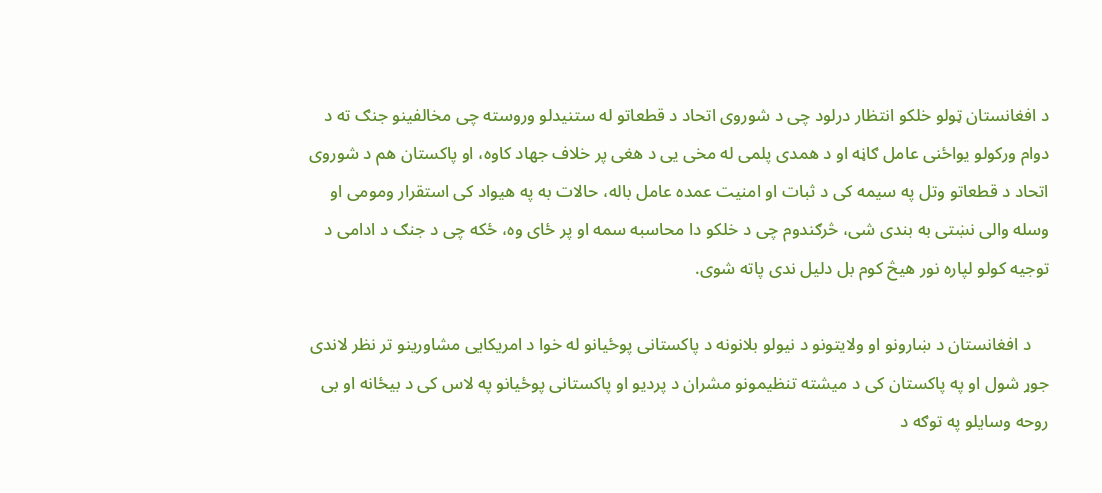د افغانستان ټولو خلکو انتظار درلود چی د شوروی اتحاد د قطعاتو له ستنیدلو وروسته چی مخالفینو جنګ ته د دوام ورکولو یواځنی عامل ګاڼه او د همدی پلمی له مخی یی د هغی پر خلاف جهاد کاوه، او پاکستان هم د شوروی اتحاد د قطعاتو وتل په سیمه کی د ثبات او امنیت عمده عامل باله، حالات به په هیواد کی استقرار ومومی او وسله والی نښتی به بندی شی، څرګندوم چی د خلکو دا محاسبه سمه او پر ځای وه، ځکه چی د جنګ د ادامی د توجیه کولو لپاره نور هیڅ کوم بل دلیل ندی پاته شوی.

    د افغانستان د ښارونو او ولایتونو د نیولو بلانونه د پاکستانی پوځیانو له خوا د امریکایی مشاورینو تر نظر لاندی جوړ شول او په پاکستان کی د میشته تنظیمونو مشران د پردیو او پاکستانی پوځیانو په لاس کی د بیځانه او بی روحه وسایلو په توګه د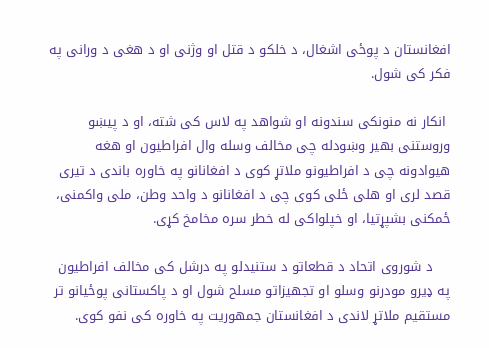افغانستان د پوځی اشغال، د خلکو د قتل او وژنی او د هغی د ورانی په فکر کی شول.

 انکار نه منونکی سندونه او شواهد په لاس کی شته، او د پیښو وروستنی بهیر وښودله چی مخالف وسله وال افراطیون او هغه هیوادونه چی د افراطیونو ملاتړ کوی د افغانانو په خاوره باندی د تیری قصد لری او هلی ځلی کوی چی د افغانانو د واحد وطن، ملی واکمنی، ځمکنی بشپړتیا، او خپلواکی له خطر سره مخامخ کړی.

    د شوروی اتحاد د قطعاتو د ستنیدلو په درشل کی مخالف افراطیون په ډیرو مودرنو وسلو او تجهیزاتو مسلح شول او د پاکستانی پوځیانو تر مستقیم ملاتړ لاندی د افغانستان جمهوریت په خاوره کی نفو‌ کوی.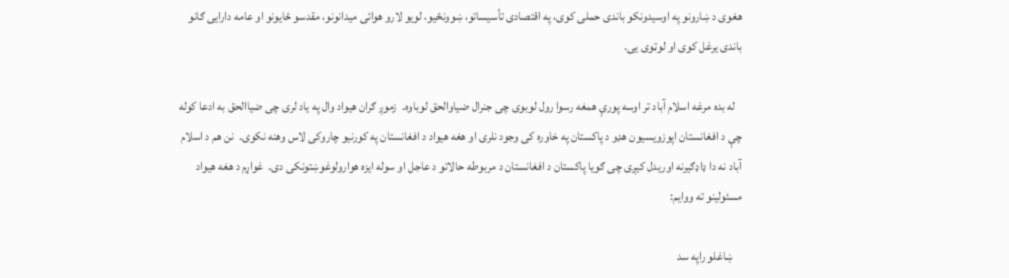هغوی د ښارونو په اوسیدونکو باندی حملی کوی، په اقتصادی تأسیساتو، ښوونځیو، لویو لارو هوائی میدانونو، مقدسو ځایونو او عامه دارایی ګانو باندی یرغل کوی او لوټوی یی.

   له بده مرغه اسلام آباد تر اوسه پورې همغه رسوا رول لوبوی چی جنرال ضیاوالحق لوباوه.  زموږ ګران هیواد وال په یاد لری چی ضیاالحق به ادعا کوله چې د افغانستان اپوزویسیون هډو د پاکستان په خاوره کی وجود نلری او هغه هیواد د افغانستان په کورنیو چاروکی لاس وهنه نکوی.  نن هم د اسلام آباد نه دا ډاډګیرنه اوریدل کیږی چی ګویا پاکستان د افغانستان د مربوطه حالاتو د عاجل او سوله ایزه هوارولوغوښتونکی دی.  غواړم د هغه هیواد مسئولینو ته ووایم:

    ښاغلو راپه سد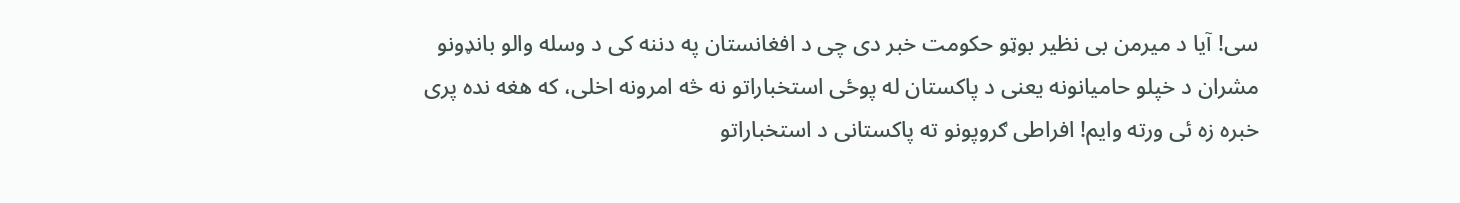سی! آیا د میرمن بی نظیر بوټو حکومت خبر دی چی د افغانستان په دننه کی د وسله والو بانډونو مشران د خپلو حامیانونه یعنی د پاکستان له پوځی استخباراتو نه څه امرونه اخلی، که هغه نده پری خبره زه ئی ورته وایم! افراطی ګروپونو ته پاکستانی د استخباراتو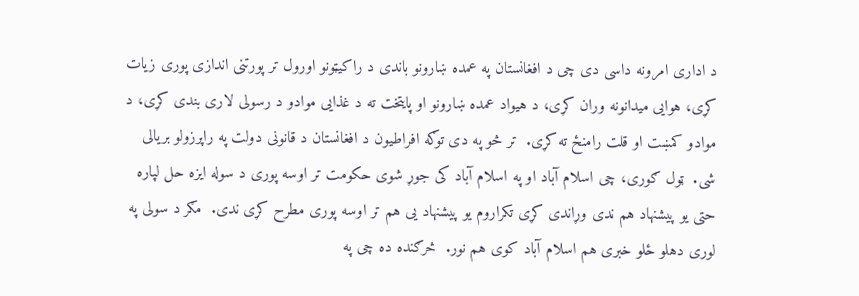د اداری امرونه داسی دی چی د افغانستان په عمده ښارونو باندی د راکیټونو اورول تر پورتنی اندازی پوری زیات کړی، هوایی میدانونه وران کړی، د هیواد عمده ښارونو او پایتخت ته د غذایی موادو د رسولی لاری بندی کړی، د موادو کمښت او قلت رامنځ ته کړی.  تر څو په دی توګه افراطیون د افغانستان د قانونی دولت په راپرزولو بریالی شی.  ټول ګوری، چی اسلام آباد او په اسلام آباد کی جوړ شوی حکومت تر اوسه پوری د سوله ایزه حل لپاره حتی یو پیشنهاد هم ندی وړاندی کړی تکراروم یو پیشنهاد یی هم تر اوسه پوری مطرح کړی ندی.  مګر د سولی په لوری دهلو ځلو خبری هم اسلام آباد کوی هم نور.  څرګنده ده چی په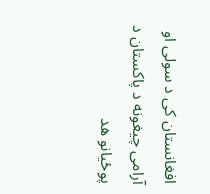افغانستان کی د سولی او آرامی چیغونه د پاکستان د پوځیانو هد